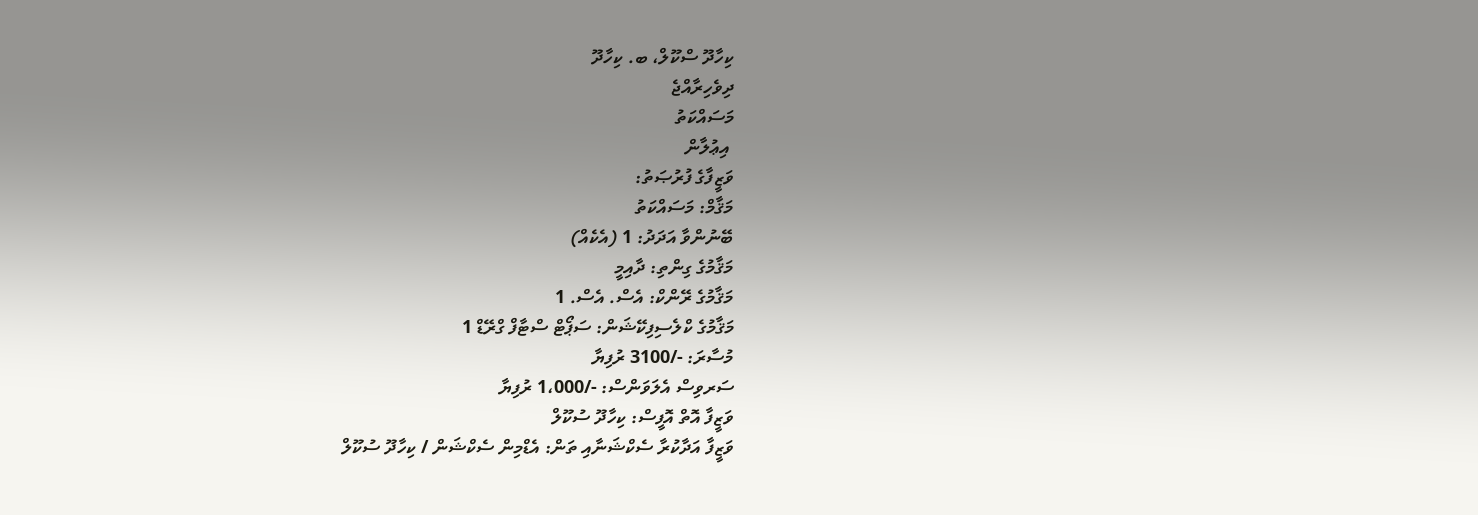ކިހާދޫ ސްކޫލް، ބ. ކިހާދޫ
ދިވެހިރާއްޖެ
މަސައްކަތު
 އިޢުލާން
ވަޒީފާގެ ފުރުޞަތު:
މަޤާމް: މަސައްކަތު
ބޭނުންވާ އަދަދު: 1 (އެކެއް)
މަޤާމުގެ ގިންތި: ދާއިމީ
މަޤާމުގެ ރޭންކް: އެސް. އެސް. 1
މަޤާމުގެ ކްލެސިފިކޭޝަން: ސަޕޯޓް ސްޓާފް ގްރޭޑް 1
މުސާރަ: -/3100 ރުފިޔާ
ސަރވިސް އެލަވަންސް: -/1،000 ރުފިޔާ
ވަޒީފާ އޮތް އޮފީސް: ކިހާދޫ ސުކޫލް
ވަޒީފާ އަދާކުރާ ސެކްޝަނާއި ތަން: އެޑްމިން ސެކްޝަން / ކިހާދޫ ސުކޫލް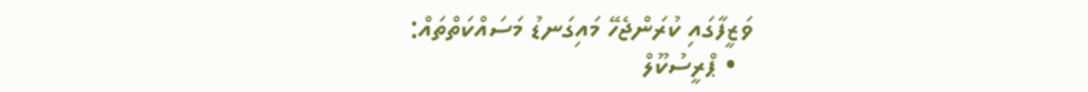ވަޒީފާގައި ކުރަންޖެހޭ މައިގަނޑު މަސައްކަތްތައް:
  • ޕްރީސުކޫލް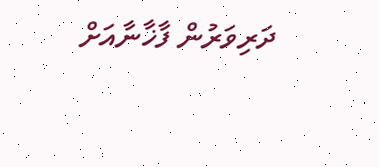ދަރިވަރުން ފާޚާނާއަށް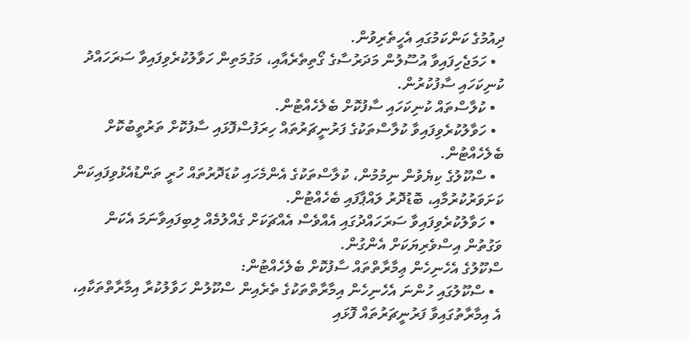ދިއުމުގެ ކަންކަމުގައި އެހީތެރިވުން.
  • ހަމަޖެހިފައިވާ އުސޫލުން މަދަރުސާގެ ގޯތިތެރެއާއި، މަގުމަތިން ހަވާލުކުރެވިފައިވާ ސަރަހައްދު ކުނިކަހައި ސާފުކުރުން.
  • ކުލާސްތައް ކުނިކަހައި ސާފުކޮށް ބެލެހެއްޓުން.
  • ހަވާލުކުރެވިފައިވާ ކުލާސްތަކުގެ ފަރުނީޗަރުތައް ހިރަފުސްފޮޅައި ސާފުކޮށް ތަރުތީބުކޮށް ބެލެހެއްޓުން.
  • ސްކޫލުގެ ކިޔެވުން ނިމުމުން، ކުލާސްތަކުގެ އެންމެހައި ކުޑަދޮރުތައް ހުރީ ތަންޑުއެޅުވިފައިކަން ކަށަވަރުކުރުމާއި، ބޮޑުދޮރު ލައްޕާފައި ބެހެއްޓުން.
  • ހަވާލުކުރެވިފައިވާ ސަރަހައްދުގައި އެއްވެސް އެއްޗަކަށް ގެއްލުމެއް ލިބިފައިވާނަމަ އެކަން ވަގުތުން އިސްވެރިޔަކަށް އެންގުން.
ސްކޫލުގެ އެހެނިހެން ޢިމާރާތްތައް ސާފުކޮށް ބެލެހެއްޓުން:
  • ސްކޫލުގައި ހުންނަ އެހެނިހެން އިމާރާތްތަކުގެ ތެރެއިން ސްކޫލުން ހަވާލުކުރާ އިމާރާތްތަކާއި، އެ އިމާރާތުގައިވާ ފަރުނީޗަރުތައް ފޮޅައި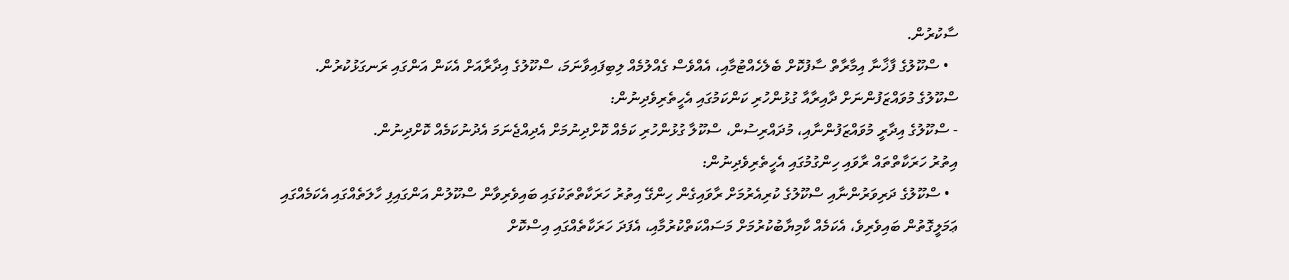ސާކުރުން.
  • ސްކޫލުގެ ފާޚާނާ އިމާރާތް ސާފުކޮށް ބެލެހެއްޓުމާއި، އެއްވެސް ގެއްލުމެއް ލިބިފައިވާނަމަ، ސްކޫލުގެ އިދާރާއަށް އެކަން އަންގައި ރަނގަޅުކުރުން.
ސްކޫލުގެ މުވައްޒަފުންނަށް ދާއިރާއާ ގުޅުންހުރި ކަންކަމުގައި އެހީތެރިވެދިނުން:
- ސްކޫލުގެ އިދާރީ މުވައްޒަފުންނާއި، މުދައްރިސުން، ސްކޫލާ ގުޅުންހުރި ކަމެއް ކޮށްދިނުމަށް އެދިއްޖެނަމަ އެދުނުކަމެއް ކޮށްދިނުން.
އިތުރު ހަރަކާތްތައް ރާވައި ހިންގުމުގައި އެހީތެރިވެދިނުން:
  • ސްކޫލުގެ ދަރިވަރުންނާއި ސްކޫލުގެ ކުރިއެރުމަށް ރާވައިގެން ހިންގޭ އިތުރު ހަރަކާތްތަކުގައި ބައިވެރިވާން ސްކޫލުން އަންގައިފި ހާލަތެއްގައި އެކަމެއްގައި ޢަމަލީގޮތުން ބައިވެރިވެ، އެކަމެއް ކާމިޔާބުކުރުމަށް މަސައްކަތްކުރުމާއި، އެފަދަ ހަރަކާތެއްގައި އިސްކޮށް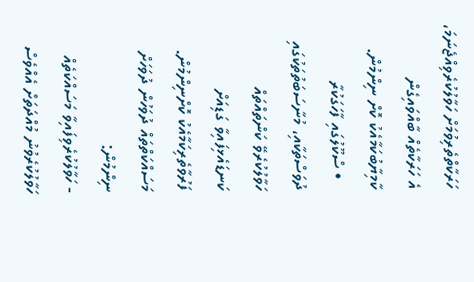ހަރަކާތްތެރިވުމަށް ހަވާލުކުރެވިއްޖެނަމަ، އެ ހަރަކާތެއް ބާއްވައިގެން ކާމިޔާބުކަމާއެކު ކޮށް ނިންމުން.
  • ސްކޫލުގައި ފާހަގަކުރާ ދުވަސްތަކާއި، މުނާސަބަތުތަކުގައި ހަވާލުކުރެވޭ ކަންތައްތައް ކަނޑައެޅިފައިވާ ގަޑިއަށް ފަރުވާތެރިކަމާއެކު ކޮށްނިންމުން.
މަސައްކަތްތައް ދުވަހުން ދުވަހަށް ނިންމުން:
- ހަވާލުކުރެވިފައިވާ މަސައްކަތެއް ހަވާލުކުރެވުނު މުއްދަތަށް އެއްވެސް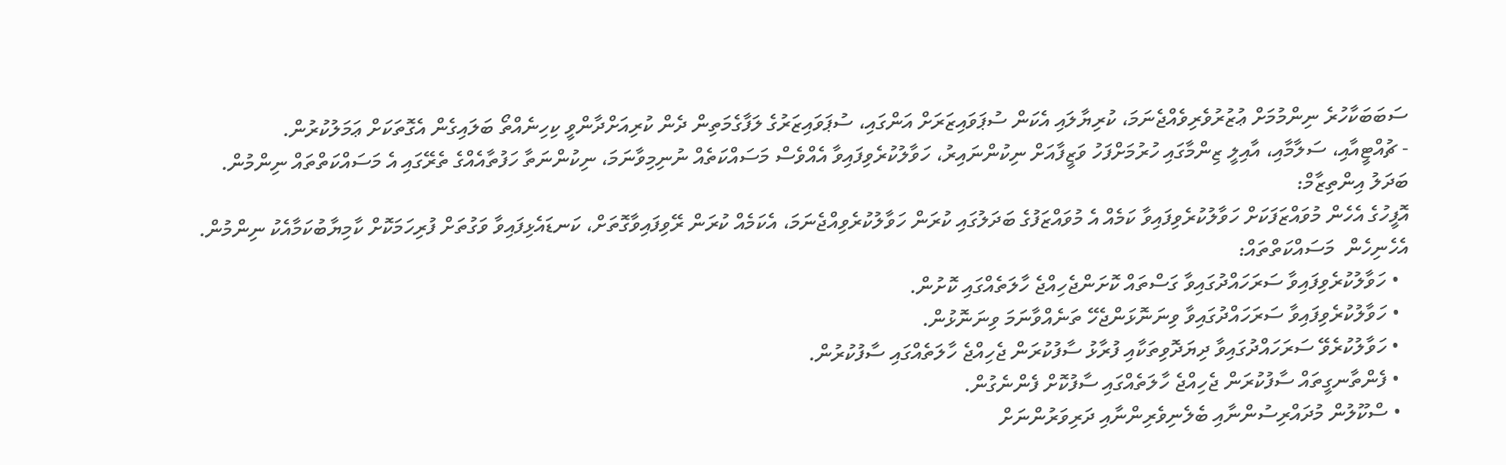ސަބަބަކާހުރެ ނިންމުމަށް ޢުޒުރުވެރިވެއްޖެނަމަ، ކުރިޔާލައި އެކަން ސުޕަވައިޒަރަށް އަންގައި، ސުޕަވައިޒަރުގެ ލަފާގެމަތިން ދެން ކުރިއަށްދާންވީ ކިހިނެއްތޯ ބަލައިގެން އެގޮތަކަށް ޢަމަލުކުރުން.
- ޗުއްޓީއާއި، ސަލާމާއި، އާއިލީ ޒިންމާގައި ހުރުމަށްފަހު ވަޒީފާއަށް ނިކުންނައިރު، ހަވާލުކުރެވިފައިވާ އެއްވެސް މަސައްކަތެއް ނުނިމިވާނަމަ، ނިކުންނަތާ ހަފުތާއެއްގެ ތެރޭގައި އެ މަސައްކަތްތައް ނިންމުން.
ބަދަލު އިންތިޒާމް:
އޮފީހުގެ އެހެން މުވައްޒަފަކަށް ހަވާލުކުރެވިފައިވާ ކަމެއް އެ މުވައްޒަފުގެ ބަދަލުގައި ކުރަން ހަވާލުކުރެވިއްޖެނަމަ، އެކަމެއް ކުރަން ރޭވިފައިވާގޮތަށް، ކަނޑައެޅިފައިވާ ވަގުތަށް ފުރިހަމަކޮށް ކާމިޔާބުކަމާއެކު ނިންމުން.
އެހެނިހެން  މަސައްކަތްތައް:
  • ހަވާލުކުރެވިފައިވާ ސަރަހައްދުގައިވާ ގަސްތައް ކޮށަންޖެހިއްޖެ ހާލަތެއްގައި ކޮށުން.
  • ހަވާލުކުރެވިފައިވާ ސަރަހައްދުގައިވާ ވިނަނޮޅަންޖެހޭ ތަނެއްވާނަމަ ވިނަނޮޅުން.
  • ހަވާލުކުރެވޭ ސަރަހައްދުގައިވާ ދިޔަދޮވިތަކާއި ފުރާޅު ސާފުކުރަން ޖެހިއްޖެ ހާލަތެއްގައި ސާފުކުރުން.
  • ފެންތާނގީތައް ސާފުކުރަން ޖެހިއްޖެ ހާލަތެއްގައި ސާފުކޮށް ފެންނެގުން.
  • ސްކޫލުން މުދައްރިސުންނާއި ބެލެނިވެރިންނާއި ދަރިވަރުންނަށް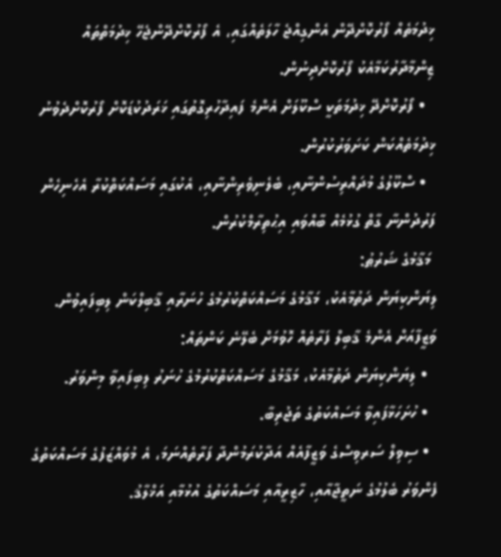ޚިދުމަތެއް ފޯރުކޮށްދޭން އެންގިއްޖެ ހާލަތެއްގައި، އެ ފޯރުކޮށްދޭންޖެހޭ ޚިދުމަތްތައް ޒިންމާދާރުކަމާއެކު ފޯރުކޮށްދިނުން.
  • ފޯރުކޮށްދޭ ޚިދުމަތަކީ ސްކޫލަށް އެންމެ ފައިދާހުރިގޮތުގައި ޚަރަދުކުޑަކޮށް ފޯރުކޮށްދެވުނު ޚިދުމަތެއްކަން ކަށަވަރުކުރުން.
  • ސްކޫލުގެ މުދައްރިސުންނާއި، ބެލެނިވެރިންނާއި، އެކުގައި މަސައްކަތްކުރާ އެހެނިހެން ފަރުދުންނާ ގާތް ގުޅުމެއް ބާއްވައި އިޙުތިރާމްކުރުން.
 މަޤާމުގެ ޝަރުޠު:
ލިޔަންކިޔަން ދަތުމާއެކު، މަޤާމުގެ މަސައްކަތްކުރުމުގެ ހުނަރާއި ޤާބިލްކަން ލިބިފައިވުން.
ވަޒީފާއަށް އެންމެ ޤާބިލް ފަރާތެއް ހޮވުމަށް ބެލޭނެ ކަންތައް:
  • ލިޔަންކިޔަން ދަތުމާއެކު، މަޤާމުގެ މަސައްކަތްކުރުމުގެ ހުނަރު ލިބިފައިވާ މިންވަރު.
  • ހުށަހަޅާފައިވާ މަސައްކަތުގެ ތަޖުރިބާ.
  • ސިވިލް ސަރވިސްގެ ވަޒީފާއެއް އަދާކުރަމުންދާ ފަރާތެއްނަމަ، އެ މުވައްޒަފުގެ މަސައްކަތުގެ ފެންވަރު ބެލުމުގެ ނަތީޖާއާއި، ހާޒިރީއާއި މަސައްކަތުގެ އުޅުމާއި އަޚްލާޤު.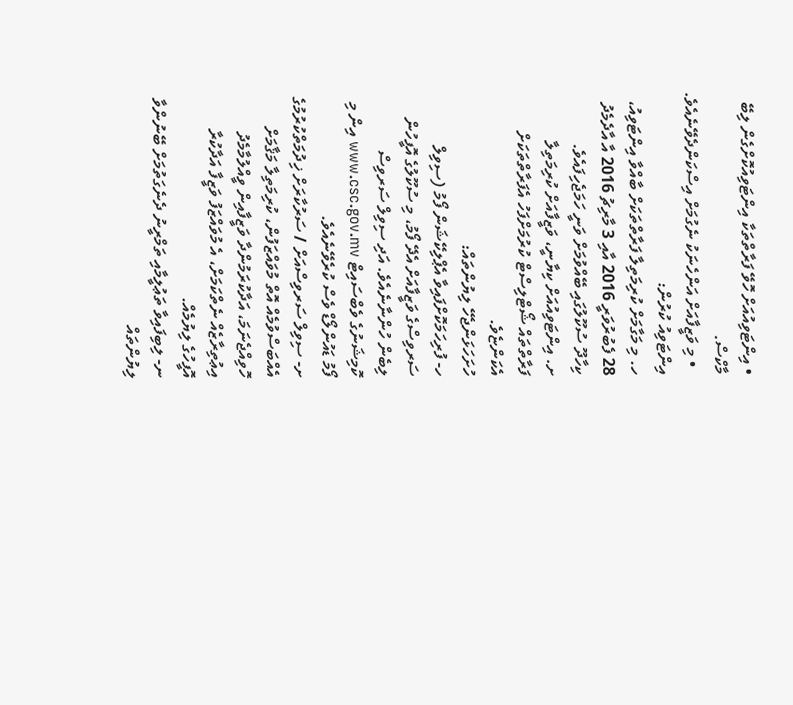• އިންޓަވިއުއަށް ހޮވޭ ފަރާތްތަކާ އިންޓަވިއުކޮށްގެން ލިބޭ މާކްސް.
  • މި ވަޒީފާއަށް އަންހެނަކު ނެގުމަށް އިސްކަންދެވޭނެއެވެ.
އިންޓަވިއު ކުރުން:
ހ. މި މަގާމަށް ކުރިމަތިލާ ފަރާތްތަކަށް ބާއްވާ އިންޓަވިއު، 28 ފެބުރުވަރީ 2016 އާއި 3 މާރިޗު 2016 އާ އާދެމެދު ކިހާދޫ ސުކޫލުގައި ބޭއްވުމަށް ވަނީ ހަމަޖެހިފައެވެ.
ށ. އިންޓަވިއުއަށް ކިޔާނީ، ވަޒީފާއަށް ކުރިމަތިލާ ފަރާތްތައް ޝޯޓްލިސްޓް ކުރުމަށްފަހު އެފަރާތްތަކަށް އެކަންޏެވެ.
ހުށަހަޅަންޖެހޭ ލިޔުންތައް:
ހ- ފުރިހަމަކޮށްފައިވާ އެޕްލިކޭޝަން ފޯމު (ސިވިލް ސަރވިސްގެ ވަޒީފާއަށް އެދޭ ފޯމު، މި ސުކޫލުގެ އޮފީހުން ލިބެން ހުންނާނެއެވެ. އަދި ސިވިލް ސަރވިސް ކޮމިޝަނުގެ ވެބްސައިޓް www.csc.gov.mv އިން މި ފޯމު ޑައުންލޯޑް ވެސް ކުރެވޭނެއެވެ.
ށ- ސިވިލް ސަރވިސްއަށް / ސަރުކާރަށް ޚިދުމަތްކުރުމުގެ އެއްބަސްވުމެއް އޮތް މުވައްޒަފުން، ކުރިމަތިލާ މަޤާމަށް ހޮވިއްޖެނަމަ، އަދާކުރަމުންދާ ވަޒީފާއިން ވީއްލުމާމެދު އިޢުތިރާޒެއް ނެތްކަމަށް، އެ މުވައްޒަފު ވަޒީފާ އަދާކުރާ އޮފީހުގެ ލިޔުމެއް.
ނ- ލިބިފައިވާ ތަޢުލީމާއި ތަމްރީނު ދެނެގަތުމަށް ބޭނުންވާ ލިޔުންތައް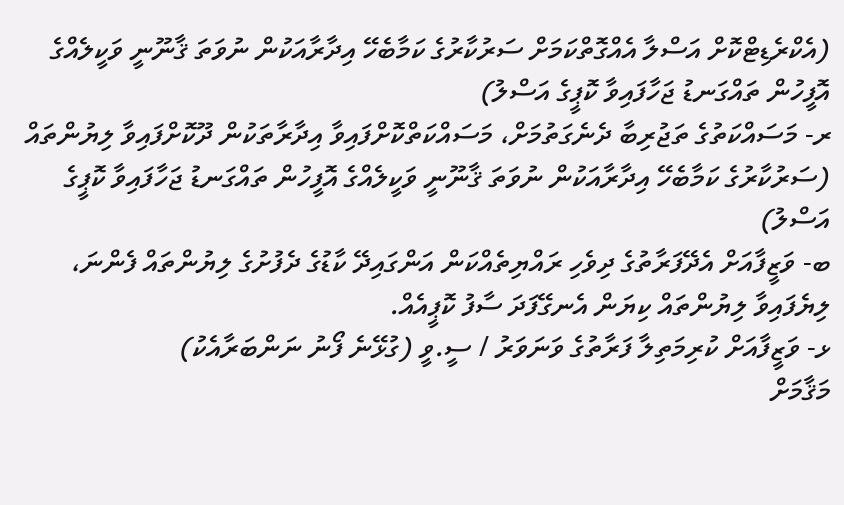(އެކްރެޑިޓްކޮށް އަސްލާ އެއްގޮތްކަމަށް ސަރުކާރުގެ ކަމާބެހޭ އިދާރާއަކުން ނުވަތަ ޤާނޫނީ ވަކީލެއްގެ އޮފީހުން ތައްގަނޑު ޖަހާފައިވާ ކޮޕީގެ އަސްލު)
ރ- މަސައްކަތުގެ ތަޖުރިބާ ދެނެގަތުމަށް، މަސައްކަތްކޮށްފައިވާ އިދާރާތަކުން ދޫކޮށްފައިވާ ލިޔުންތައް (ސަރުކާރުގެ ކަމާބެހޭ އިދާރާއަކުން ނުވަތަ ޤާނޫނީ ވަކީލެއްގެ އޮފީހުން ތައްގަނޑު ޖަހާފައިވާ ކޮޕީގެ އަސްލު)
ބ- ވަޒީފާއަށް އެދޭފަރާތުގެ ދިވެހި ރައްޔިތެއްކަން އަންގައިދޭ ކާޑުގެ ދެފުށުގެ ލިޔުންތައް ފެންނަ، ލިޔެފައިވާ ލިޔުންތައް ކިޔަން އެނގޭފަދަ ސާފު ކޮޕީއެއް.
ޅ- ވަޒީފާއަށް ކުރިމަތިލާ ފަރާތުގެ ވަނަވަރު / ސީ.ވީ (ގުޅޭނެ ފޯނު ނަންބަރާއެކު)
މަޤާމަށް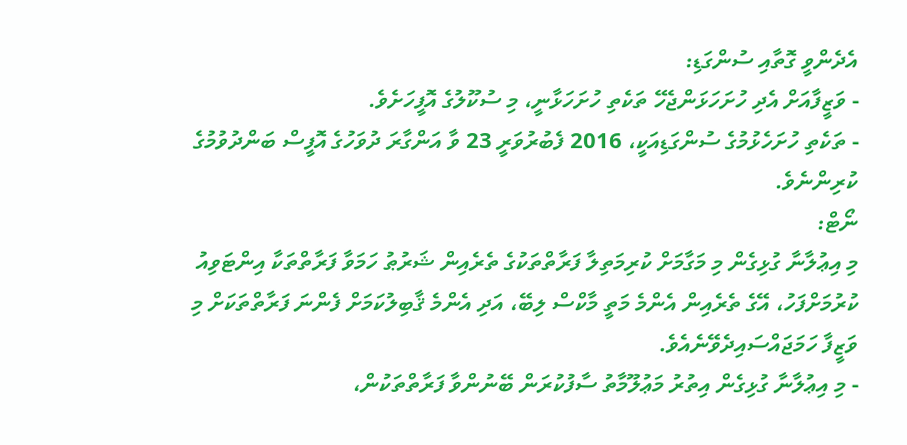އެދެންވީ ގޮތާއި ސުންގަޑި:
- ވަޒީފާއަށް އެދި ހުށަހަޅަންޖެހޭ ތަކެތި ހުށަހަޅާނީ، މި ސުކޫލުގެ އޮފީހަށެވެ.
- ތަކެތި ހުށަހެޅުމުގެ ސުންގަޑިއަކީ، 2016 ފެބުރުވަރީ 23 ވާ އަންގާރަ ދުވަހުގެ އޮފީސް ބަންދުވުމުގެ ކުރިންނެވެ.
ނޯޓް:
މި އިޢުލާނާ ގުޅިގެން މި މަގާމަށް ކުރިމަތިލާ ފަރާތްތަކުގެ ތެރެއިން ޝަރުޠު ހަމަވާ ފަރާތްތަކާ އިންޓަވިއު ކުރުމަށްފަހު، އޭގެ ތެރެއިން އެންމެ މަތީ މާކްސް ލިބޭ، އަދި އެންމެ ޤާބިލުކަމަށް ފެންނަ ފަރާތްތަކަށް މި ވަޒީފާ ހަމަޖައްސައިދެވޭނެއެވެ.
- މި އިޢުލާނާ ގުޅިގެން އިތުރު މަޢުލޫމާތު ސާފުކުރަން ބޭނުންވާ ފަރާތްތަކުން،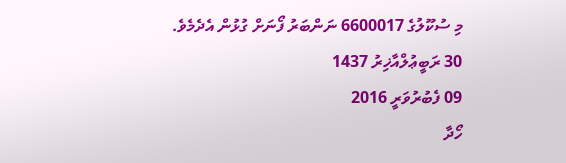މި ސުކޫލުގެ 6600017 ނަންބަރު ފޯނަށް ގުޅުން އެދެމެވެ.
30 ރަބީޢުލްއާޚިރު 1437
09 ފެބުރުވަރީ 2016
ހޯދާ